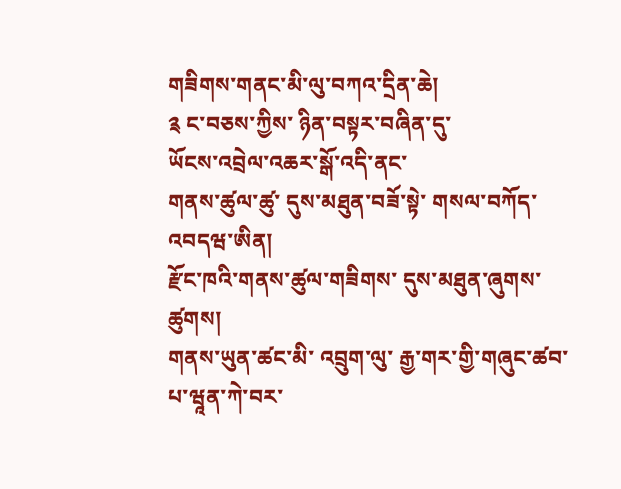གཟིགས་གནང་མི་ལུ་བཀའ་དྲིན་ཆེ།
༉ ང་བཅས་ཀྱིས་ ཉིན་བསྟར་བཞིན་དུ་
ཡོངས་འབྲེལ་འཆར་སྒོ་འདི་ནང་
གནས་ཚུལ་ཚུ་ དུས་མཐུན་བཟོ་སྟེ་ གསལ་བཀོད་འབདཝ་ཨིན།
རྫོང་ཁའི་གནས་ཚུལ་གཟིགས་ དུས་མཐུན་ཞུགས་ཚུགས།
གནས་ཡུན་ཚང་མི་ འབྲུག་ལུ་ རྒྱ་གར་གྱི་གཞུང་ཚབ་ པ་ཝཱན་ཀེ་བར་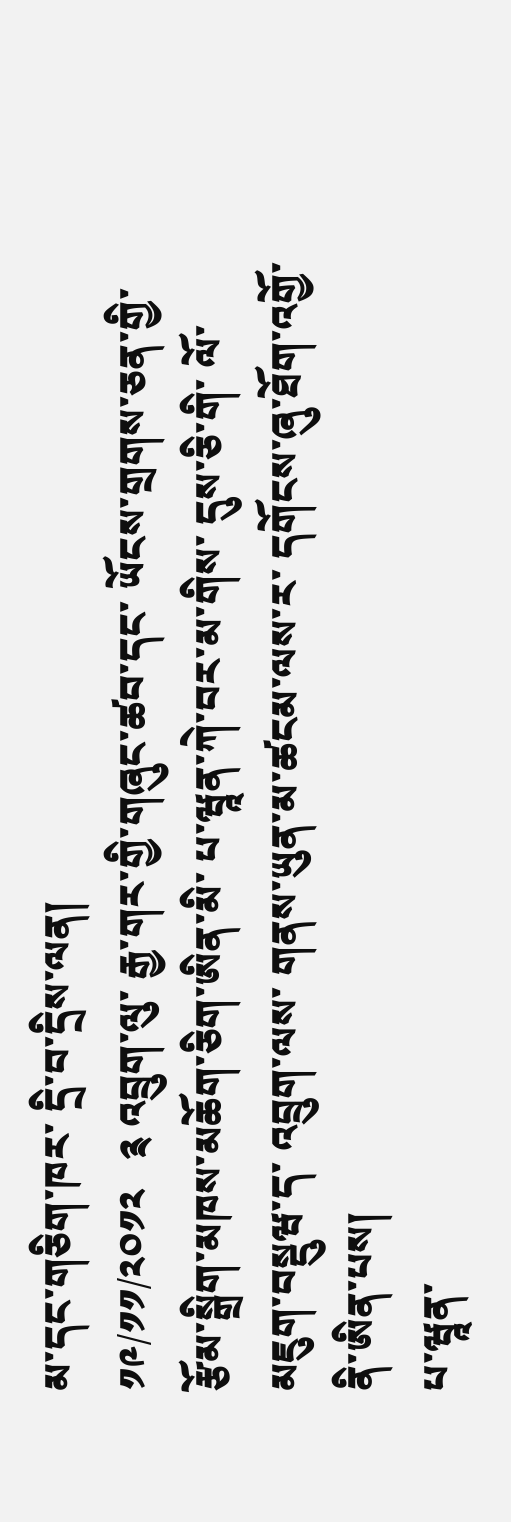མ་དང་གཅིག་ཁར་ དྲི་བ་དྲིས་ལན།
༡༩/༡༡/༢༠༡༢   ༉ འབྲུག་ལུ་ རྒྱ་གར་གྱི་གཞུང་ཚབ་དང་ ཡོངས་གྲགས་ཅན་གྱི་ རྩོམ་སྒྲིག་མཁས་མཆོག་ཅིག་ཨིན་མི་ པ་ཝཱན་ཀེ་བར་མ་གིས་ དུས་ཅི་གི་ ལོ་མཇུག་བསྡུཝ་ད་ འབྲུག་ལས་ གནས་ཡུན་མ་ཚངམ་ལས་ར་ དགོངས་ཞུ་ཐོག་འགྱོ་ནི་ཨིན་པས།
པ་ཝཱན་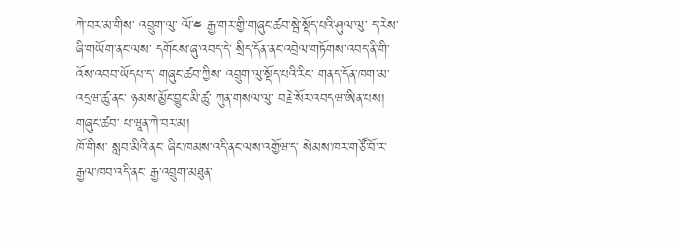ཀེ་བར་མ་གིས་ འབྲུག་ལུ་ ལོ་༤ རྒྱ་གར་གྱི་གཞུང་ཚབ་སྦེ་སྡོད་པའི་ཤུལ་ལུ་ ད་རེས་ ཞི་གཡོག་ནང་ལས་ དགོངས་ཞུ་འབད་དེ་ སྲིད་དོན་ནང་འབྲེལ་གཏོགས་འབད་ནི་གི་ འོས་འབབ་ཡོདཔ་ད་ གཞུང་ཚབ་ཀྱིས་ འབྲུག་ལུ་སྡོད་པའི་རིང་ གནད་དོན་ཁག་མ་འདྲཝ་ཚུ་ནང་ ཉམས་མྱོང་བྱུང་མི་ཚུ་ ཀུན་གསལ་ལུ་ བརྗེ་སོར་འབདཝ་ཨིན་པས།
གཞུང་ཚབ་ པ་ཝཱན་ཀེ་བར་མ།
ཁོ་གིས་ སླབ་མིའི་ནང་ ཞིང་ཁམས་འདི་ནང་ལས་འགྱོཝ་ད་ སེམས་ཁར་གཙོ་བོ་ར་ རྒྱལ་ཁབ་འདི་ནང་ རྒྱ་འབྲུག་མཐུན་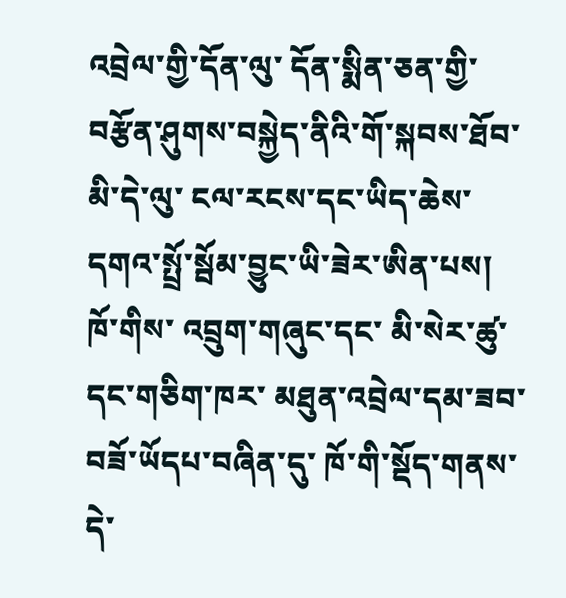འབྲེལ་གྱི་དོན་ལུ་ དོན་སྨིན་ཅན་གྱི་ བརྩོན་ཤུགས་བསྐྱེད་ནིའི་གོ་སྐབས་ཐོབ་མི་དེ་ལུ་ ངལ་རངས་དང་ཡིད་ཆེས་ དགའ་སྤྲོ་སྦོམ་བྱུང་ཡི་ཟེར་ཨིན་པས།
ཁོ་གིས་ འབྲུག་གཞུང་དང་ མི་སེར་ཚུ་དང་གཅིག་ཁར་ མཐུན་འབྲེལ་དམ་ཟབ་བཟོ་ཡོདཔ་བཞིན་དུ་ ཁོ་གི་སྡོད་གནས་དེ་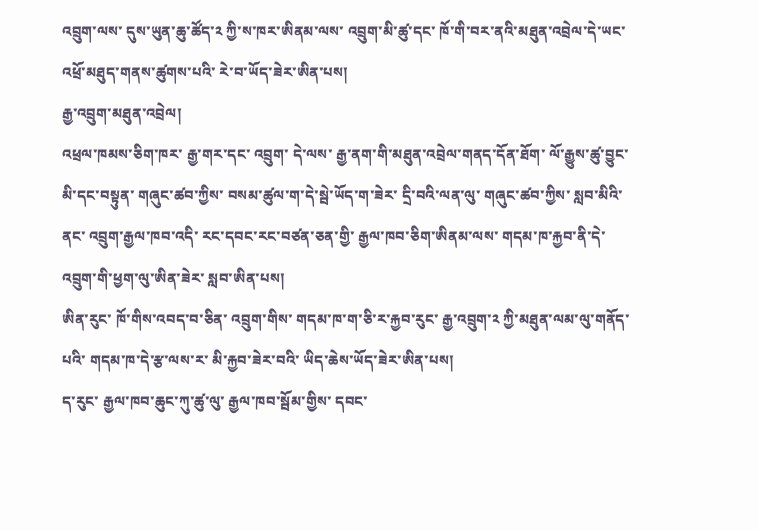འབྲུག་ལས་ དུས་ཡུན་ཆུ་ཚོད་༢ ཀྱི་ས་ཁར་ཨིནམ་ལས་ འབྲུག་མི་ཚུ་དང་ ཁོ་གི་བར་ནའི་མཐུན་འབྲེལ་དེ་ཡང་ འཕྲོ་མཐུད་གནས་ཚུགས་པའི་ རེ་བ་ཡོད་ཟེར་ཨིན་པས།
རྒྱ་འབྲུག་མཐུན་འབྲེལ།
འཕྲལ་ཁམས་ཅིག་ཁར་ རྒྱ་གར་དང་ འབྲུག་ དེ་ལས་ རྒྱ་ནག་གི་མཐུན་འབྲེལ་གནད་དོན་ཐོག་ ལོ་རྒྱུས་ཚུ་བྱུང་མི་དང་བསྟུན་ གཞུང་ཚབ་ཀྱིས་ བསམ་ཚུལ་ག་དེ་སྦེ་ཡོད་ག་ཟེར་ དྲི་བའི་ལན་ལུ་ གཞུང་ཚབ་ཀྱིས་ སླབ་མིའི་ནང་ འབྲུག་རྒྱལ་ཁབ་འདི་ རང་དབང་རང་བཙན་ཅན་གྱི་ རྒྱལ་ཁབ་ཅིག་ཨིནམ་ལས་ གདམ་ཁ་རྐྱབ་ནི་དེ་ འབྲུག་གི་ཕྱག་ལུ་ཨིན་ཟེར་ སླབ་ཨིན་པས།
ཨིན་རུང་ ཁོ་གིས་འབད་བ་ཅིན་ འབྲུག་གིས་ གདམ་ཁ་ག་ཅི་ར་རྐྱབ་རུང་ རྒྱ་འབྲུག་༢ ཀྱི་མཐུན་ལམ་ལུ་གནོད་པའི་ གདམ་ཁ་དེ་རྩ་ལས་ར་ མི་རྐྱབ་ཟེར་བའི་ ཡིད་ཆེས་ཡོད་ཟེར་ཨིན་པས།
ད་རུང་ རྒྱལ་ཁབ་ཆུང་ཀུ་ཚུ་ལུ་ རྒྱལ་ཁབ་སྦོམ་གྱིས་ དབང་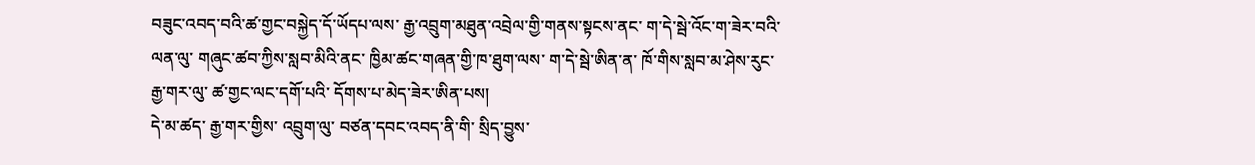བཟུང་འབད་བའི་ཚ་གྱང་བསྐྱེད་དོ་ཡོདཔ་ལས་ རྒྱ་འབྲུག་མཐུན་འབྲེལ་གྱི་གནས་སྟངས་ནང་ ག་དེ་སྦེ་འོང་ག་ཟེར་བའི་ལན་ལུ་ གཞུང་ཚབ་ཀྱིས་སླབ་མིའི་ནང་ ཁྱིམ་ཚང་གཞན་གྱི་ཁ་ཐུག་ལས་ ག་དེ་སྦེ་ཨིན་ན་ ཁོ་གིས་སླབ་མ་ཤེས་རུང་ རྒྱ་གར་ལུ་ ཚ་གྱང་ལང་དགོ་པའི་ དོགས་པ་མེད་ཟེར་ཨིན་པས།
དེ་མ་ཚད་ རྒྱ་གར་གྱིས་ འབྲུག་ལུ་ བཙན་དབང་འབད་ནི་གི་ སྲིད་བྱུས་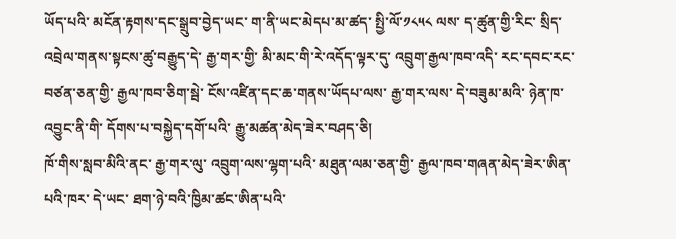ཡོད་པའི་ མངོན་རྟགས་དང་སྒྲུབ་བྱེད་ཡང་ ག་ནི་ཡང་མེདཔ་མ་ཚད་ སྤྱི་ལོ་༡༨༥༨ ལས་ ད་ཚུན་གྱི་རིང་ སྲིད་འབྲེལ་གནས་སྟངས་ཚུ་བརྒྱུད་དེ་ རྒྱ་གར་གྱི་ མི་མང་གི་རེ་འདོད་ལྟར་དུ་ འབྲུག་རྒྱལ་ཁབ་འདི་ རང་དབང་རང་བཙན་ཅན་གྱི་ རྒྱལ་ཁབ་ཅིག་སྦེ་ ངོས་འཛིན་དང་ཆ་གནས་ཡོདཔ་ལས་ རྒྱ་གར་ལས་ དེ་བཟུམ་མའི་ ཉེན་ཁ་འབྱུང་ནི་གི་ དོགས་པ་བསྐྱེད་དགོ་པའི་ རྒྱུ་མཚན་མེད་ཟེར་བཤད་ཅི།
ཁོ་གིས་སླབ་མིའི་ནང་ རྒྱ་གར་ལུ་ འབྲུག་ལས་ལྷག་པའི་ མཐུན་ལམ་ཅན་གྱི་ རྒྱལ་ཁབ་གཞན་མེད་ཟེར་ཨིན་པའི་ཁར་ དེ་ཡང་ ཐག་ཉེ་བའི་ཁྱིམ་ཚང་ཨིན་པའི་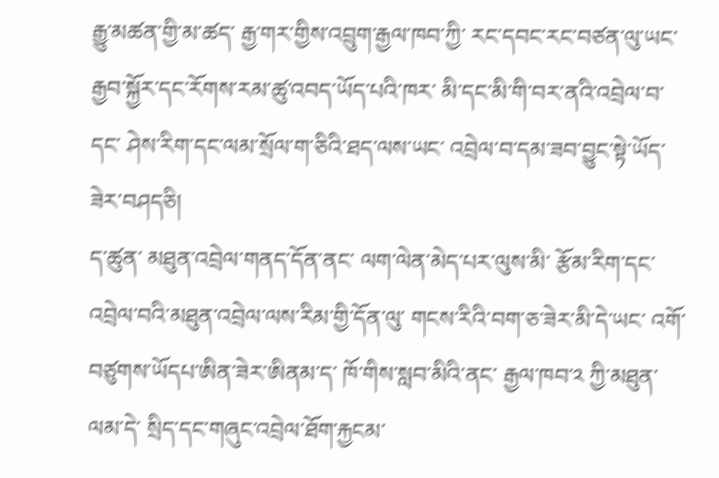རྒྱུ་མཚན་གྱི་མ་ཚད་ རྒྱ་གར་གྱིས་འབྲུག་རྒྱལ་ཁབ་ཀྱི་ རང་དབང་རང་བཙན་ལུ་ཡང་ རྒྱབ་སྐྱོར་དང་རོགས་རམ་ཚུ་འབད་ཡོད་པའི་ཁར་ མི་དང་མི་གི་བར་ནའི་འབྲེལ་བ་དང་ ཤེས་རིག་དང་ལམ་སྲོལ་ག་ཅིའི་ཐད་ལས་ཡང་ འབྲེལ་བ་དམ་ཟབ་བྱུང་སྟེ་ཡོད་ཟེར་བཤདཅི།
ད་ཚུན་ མཐུན་འབྲེལ་གནད་དོན་ནང་ ལག་ལེན་མེད་པར་ལུས་མི་ རྩོམ་རིག་དང་འབྲེལ་བའི་མཐུན་འབྲེལ་ལས་རིམ་གྱི་དོན་ལུ་ གངས་རིའི་བག་ཅ་ཟེར་མི་དེ་ཡང་ འགོ་བཙུགས་ཡོདཔ་ཨིན་ཟེར་ཨིནམ་ད་ ཁོ་གིས་སླབ་མིའི་ནང་ རྒྱལ་ཁབ་༢ ཀྱི་མཐུན་ལམ་དེ་ སྲིད་དང་གཞུང་འབྲེལ་ཐོག་རྐྱངམ་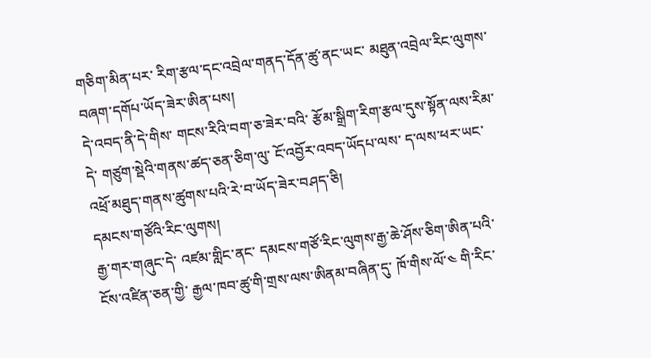གཅིག་མིན་པར་ རིག་རྩལ་དང་འབྲེལ་གནད་དོན་ཚུ་ནང་ཡང་ མཐུན་འབྲེལ་རིང་ལུགས་བཞག་དགོཔ་ཡོད་ཟེར་ཨིན་པས།
དེ་འབད་ནི་དེ་གིས་ གངས་རིའི་བག་ཅ་ཟེར་བའི་ རྩོམ་སྒྲིག་རིག་རྩལ་དུས་སྟོན་ལས་རིམ་དེ་ གཙུག་སྡེའི་གནས་ཚད་ཅན་ཅིག་ལུ་ ངོ་འབྱོར་འབད་ཡོདཔ་ལས་ ད་ལས་ཕར་ཡང་ འཕྲོ་མཐུད་གནས་ཚུགས་པའི་རེ་བ་ཡོད་ཟེར་བཤད་ཅི།
དམངས་གཙོའི་རིང་ལུགས།
རྒྱ་གར་གཞུང་དེ་ འཛམ་གླིང་ནང་ དམངས་གཙོ་རིང་ལུགས་རྒྱ་ཆེ་ཤོས་ཅིག་ཨིན་པའི་ ངོས་འཛིན་ཅན་གྱི་ རྒྱལ་ཁབ་ཚུ་གི་གྲས་ལས་ཨིནམ་བཞིན་དུ་ ཁོ་གིས་ལོ་༤ གི་རིང་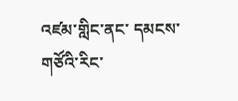འཛམ་གླིང་ནང་ དམངས་གཙོའི་རིང་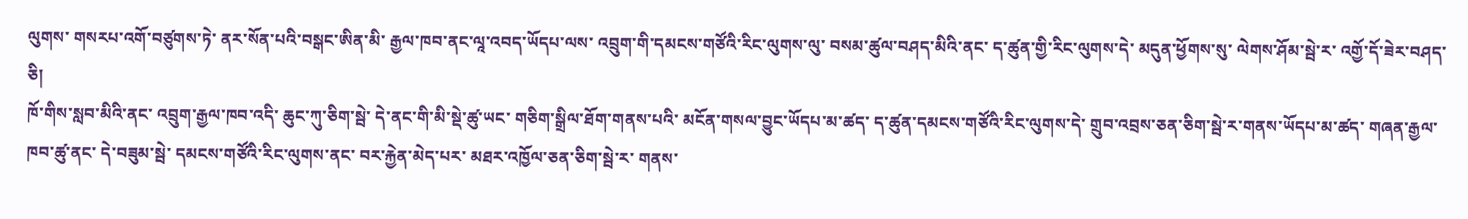ལུགས་ གསརཔ་འགོ་བཙུགས་ཏེ་ ནར་སོན་པའི་བསྒང་ཨིན་མི་ རྒྱལ་ཁབ་ནང་ལཱ་འབད་ཡོདཔ་ལས་ འབྲུག་གི་དམངས་གཙོའི་རིང་ལུགས་ལུ་ བསམ་ཚུལ་བཤད་མིའི་ནང་ ད་ཚུན་གྱི་རིང་ལུགས་དེ་ མདུན་ཕྱོགས་སུ་ ལེགས་ཤོམ་སྦེ་ར་ འགྱོ་དོ་ཟེར་བཤད་ཅི།
ཁོ་གིས་སླབ་མིའི་ནང་ འབྲུག་རྒྱལ་ཁབ་འདི་ ཆུང་ཀུ་ཅིག་སྦེ་ དེ་ནང་གི་མི་སྡེ་ཚུ་ཡང་ གཅིག་སྒྲིལ་ཐོག་གནས་པའི་ མངོན་གསལ་བྱུང་ཡོདཔ་མ་ཚད་ ད་ཚུན་དམངས་གཙོའི་རིང་ལུགས་དེ་ གྲུབ་འབྲས་ཅན་ཅིག་སྦེ་ར་གནས་ཡོདཔ་མ་ཚད་ གཞན་རྒྱལ་ཁབ་ཚུ་ནང་ དེ་བཟུམ་སྦེ་ དམངས་གཙོའི་རིང་ལུགས་ནང་ བར་རྐྱེན་མེད་པར་ མཐར་འཁྱོལ་ཅན་ཅིག་སྦེ་ར་ གནས་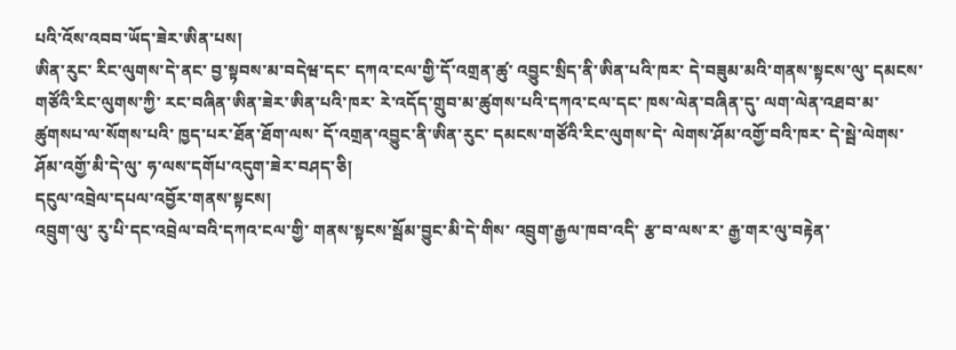པའི་འོས་འབབ་ཡོད་ཟེར་ཨིན་པས།
ཨིན་རུང་ རིང་ལུགས་དེ་ནང་ བྱ་སྟབས་མ་བདེཝ་དང་ དཀའ་ངལ་གྱི་དོ་འགྲན་ཚུ་ འབྱུང་སྲིད་ནི་ཨིན་པའི་ཁར་ དེ་བཟུམ་མའི་གནས་སྟངས་ལུ་ དམངས་གཙོའི་རིང་ལུགས་ཀྱི་ རང་བཞིན་ཨིན་ཟེར་ཨིན་པའི་ཁར་ རེ་འདོད་གྲུབ་མ་ཚུགས་པའི་དཀའ་ངལ་དང་ ཁས་ལེན་བཞིན་དུ་ ལག་ལེན་འཐབ་མ་ཚུགསཔ་ལ་སོགས་པའི་ ཁྱད་པར་ཐོན་ཐོག་ལས་ དོ་འགྲན་འབྱུང་ནི་ཨིན་རུང་ དམངས་གཙོའི་རིང་ལུགས་དེ་ ལེགས་ཤོམ་འགྱོ་བའི་ཁར་ དེ་སྦེ་ལེགས་ཤོམ་འགྱོ་མི་དེ་ལུ་ ཧ་ལས་དགོཔ་འདུག་ཟེར་བཤད་ཅི།
དངུལ་འབྲེལ་དཔལ་འབྱོར་གནས་སྟངས།
འབྲུག་ལུ་ རུ་པི་དང་འབྲེལ་བའི་དཀའ་ངལ་གྱི་ གནས་སྟངས་སྦོམ་བྱུང་མི་དེ་གིས་ འབྲུག་རྒྱལ་ཁབ་འདི་ རྩ་བ་ལས་ར་ རྒྱ་གར་ལུ་བརྟེན་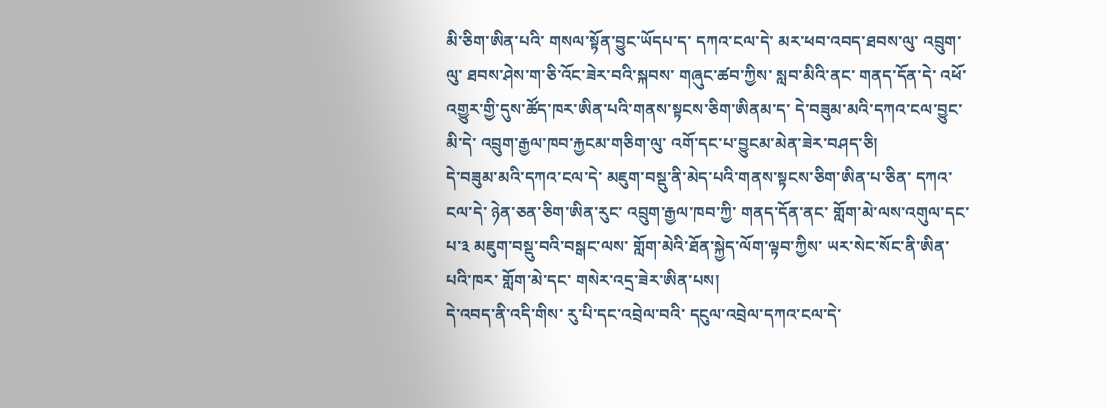མི་ཅིག་ཨིན་པའི་ གསལ་སྟོན་བྱུང་ཡོདཔ་ད་ དཀའ་ངལ་དེ་ མར་ཕབ་འབད་ཐབས་ལུ་ འབྲུག་ལུ་ ཐབས་ཤེས་ག་ཅི་འོང་ཟེར་བའི་སྐབས་ གཞུང་ཚབ་ཀྱིས་ སླབ་མིའི་ནང་ གནད་དོན་དེ་ འཕོ་འགྱུར་གྱི་དུས་ཚོད་ཁར་ཨིན་པའི་གནས་སྟངས་ཅིག་ཨིནམ་ད་ དེ་བཟུམ་མའི་དཀའ་ངལ་བྱུང་མི་དེ་ འབྲུག་རྒྱལ་ཁབ་རྐྱངམ་གཅིག་ལུ་ འགོ་དང་པ་བྱུངམ་མེན་ཟེར་བཤད་ཅི།
དེ་བཟུམ་མའི་དཀའ་ངལ་དེ་ མཇུག་བསྡུ་ནི་མེད་པའི་གནས་སྟངས་ཅིག་ཨིན་པ་ཅིན་ དཀའ་ངལ་དེ་ ཉེན་ཅན་ཅིག་ཨིན་རུང་ འབྲུག་རྒྱལ་ཁབ་ཀྱི་ གནད་དོན་ནང་ གློག་མེ་ལས་འགུལ་དང་པ་༣ མཇུག་བསྡུ་བའི་བསྒང་ལས་ གློག་མེའི་ཐོན་སྐྱེད་ལོག་ལྟབ་ཀྱིས་ ཡར་སེང་སོང་ནི་ཨིན་པའི་ཁར་ གློག་མེ་དང་ གསེར་འདྲ་ཟེར་ཨིན་པས།
དེ་འབད་ནི་འདི་གིས་ རུ་པི་དང་འབྲེལ་བའི་ དངུལ་འབྲེལ་དཀའ་ངལ་དེ་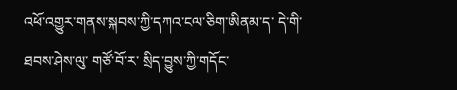འཕོ་འགྱུར་གནས་སྐབས་ཀྱི་དཀའ་ངལ་ཅིག་ཨིནམ་ད་ དེ་གི་ཐབས་ཤེས་ལུ་ གཙོ་བོ་ར་ སྲིད་བྱུས་ཀྱི་གདོང་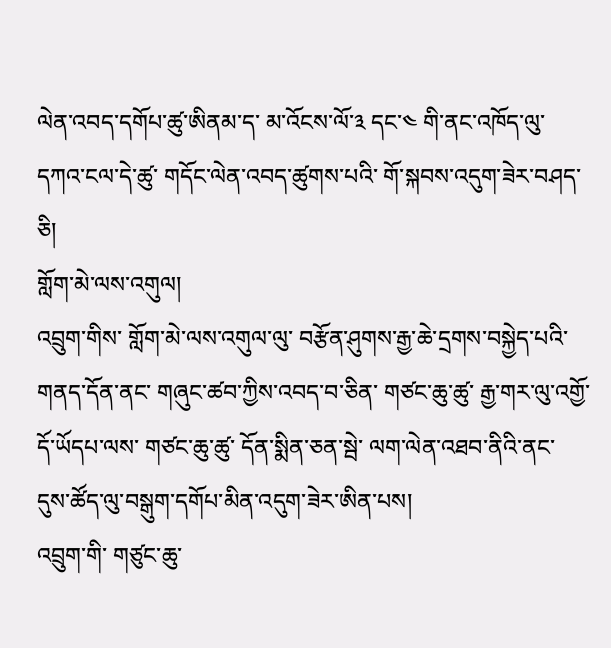ལེན་འབད་དགོཔ་ཚུ་ཨིནམ་ད་ མ་འོངས་ལོ་༣ དང་༤ གི་ནང་འཁོད་ལུ་ དཀའ་ངལ་དེ་ཚུ་ གདོང་ལེན་འབད་ཚུགས་པའི་ གོ་སྐབས་འདུག་ཟེར་བཤད་ཅི།
གློག་མེ་ལས་འགུལ།
འབྲུག་གིས་ གློག་མེ་ལས་འགུལ་ལུ་ བརྩོན་ཤུགས་རྒྱ་ཆེ་དྲགས་བསྐྱེད་པའི་གནད་དོན་ནང་ གཞུང་ཚབ་ཀྱིས་འབད་བ་ཅིན་ གཙང་ཆུ་ཚུ་ རྒྱ་གར་ལུ་འགྱོ་དོ་ཡོདཔ་ལས་ གཙང་ཆུ་ཚུ་ དོན་སྨིན་ཅན་སྦེ་ ལག་ལེན་འཐབ་ནིའི་ནང་ དུས་ཚོད་ལུ་བསྒུག་དགོཔ་མིན་འདུག་ཟེར་ཨིན་པས།
འབྲུག་གི་ གཙུང་ཆུ་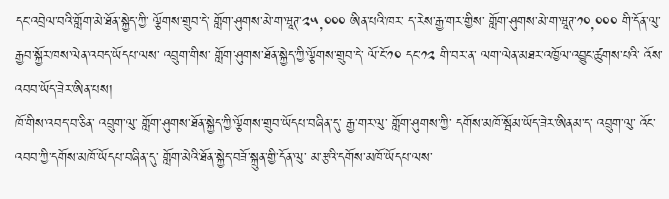དང་འབྲེལ་བའི་གློག་མེ་ཐོན་སྐྱེད་ཀྱི་ ལྕོགས་གྲུབ་དེ་ གློག་ཤུགས་མེ་ག་ཝཱཊ་༢༥,༠༠༠ ཨིན་པའི་ཁར་ ད་རེས་རྒྱ་གར་གྱིས་ གློག་ཤུགས་མེ་ག་ཝཱཊ་༡༠,༠༠༠ གི་དོན་ལུ་ རྒྱབ་སྐྱོར་ཁས་ལེན་འབད་ཡོདཔ་ལས་ འབྲུག་གིས་ གློག་ཤུགས་ཐོན་སྐྱེད་ཀྱི་ལྕོགས་གྲུབ་དེ་ ལོ་ངོ་༡༠ དང་༡༢ གི་བར་ན་ ལག་ལེན་མཐར་འཁྱོལ་འབྱུང་ཚུགས་པའི་ འོས་འབབ་ཡོད་ཟེར་ཨིན་པས།
ཁོ་གིས་འབད་བ་ཅིན་ འབྲུག་ལུ་ གློག་ཤུགས་ཐོན་སྐྱེད་ཀྱི་ལྕོགས་གྲུབ་ཡོདཔ་བཞིན་དུ་ རྒྱ་གར་ལུ་ གློག་ཤུགས་ཀྱི་ དགོས་མཁོ་སྦོམ་ཡོད་ཟེར་ཨིནམ་ད་ འབྲུག་ལུ་ འོང་འབབ་ཀྱི་དགོས་མཁོ་ཡོདཔ་བཞིན་དུ་ གློག་མེའི་ཐོན་སྐྱེད་བཟོ་སྐྲུན་གྱི་དོན་ལུ་ མ་རྩའི་དགོས་མཁོ་ཡོདཔ་ལས་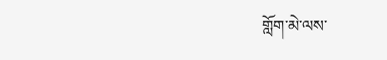གློག་མེ་ལས་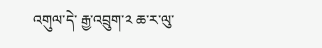འགུལ་དེ་ རྒྱ་འབྲུག་༢ ཆ་ར་ལུ་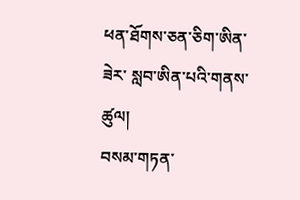ཕན་ཐོགས་ཅན་ཅིག་ཨིན་ཟེར་ སླབ་ཨིན་པའི་གནས་ཚུལ།
བསམ་གཏན་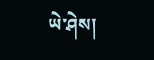ཡེ་ཤེས།